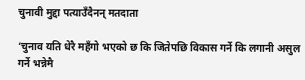चुनावी मुद्दा पत्याउँदैनन् मतदाता

‘चुनाव यति धेरै महँगो भएको छ कि जितेपछि विकास गर्ने कि लगानी असुल गर्ने भन्नेमै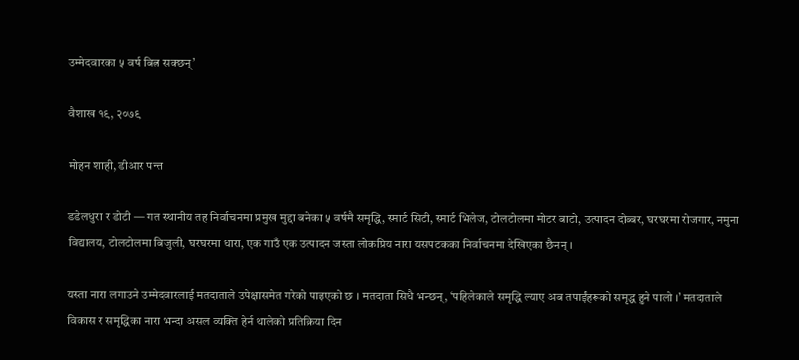उम्मेदवारका ५ वर्ष बित्न सक्छन्’

वैशाख १९, २०७९

मोहन शाही, डीआर पन्त

डडेलधुरा र डोटी — गत स्थानीय तह निर्वाचनमा प्रमुख मुद्दा बनेका ५ वर्षमै समृद्धि, स्मार्ट सिटी, स्मार्ट भिलेज, टोलटोलमा मोटर बाटो, उत्पादन दोब्बर, घरघरमा रोजगार, नमुना विद्यालय, टोलटोलमा बिजुली, घरघरमा धारा, एक गाउँ एक उत्पादन जस्ता लोकप्रिय नारा यसपटकका निर्वाचनमा देखिएका छैनन् ।

यस्ता नारा लगाउने उम्मेदवारलाई मतदाताले उपेक्षासमेत गरेको पाइएको छ । मतदाता सिधै भन्छन्, ‘पहिलेकाले समृद्धि ल्याए अब तपाईंहरूको समृद्ध हुने पालो ।’ मतदाताले विकास र समृद्धिका नारा भन्दा असल व्यक्ति हेर्न थालेको प्रतिक्रिया दिन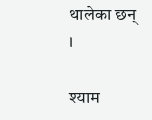थालेका छन् ।

श्याम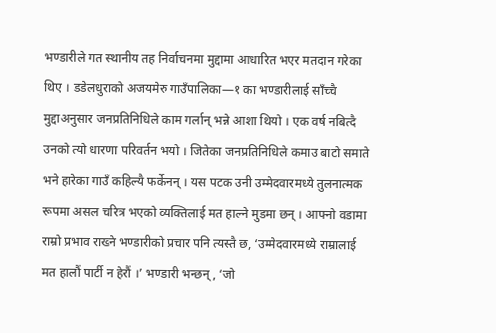भण्डारीले गत स्थानीय तह निर्वाचनमा मुद्दामा आधारित भएर मतदान गरेका थिए । डडेलधुराको अजयमेरु गाउँपालिका—१ का भण्डारीलाई साँच्चै मुद्दाअनुसार जनप्रतिनिधिले काम गर्लान् भन्ने आशा थियो । एक वर्ष नबित्दै उनको त्यो धारणा परिवर्तन भयो । जितेका जनप्रतिनिधिले कमाउ बाटो समाते भने हारेका गाउँ कहिल्यै फर्केनन् । यस पटक उनी उम्मेदवारमध्ये तुलनात्मक रूपमा असल चरित्र भएको व्यक्तिलाई मत हाल्ने मुडमा छन् । आफ्नो वडामा राम्रो प्रभाव राख्ने भण्डारीको प्रचार पनि त्यस्तै छ, ‘उम्मेदवारमध्ये राम्रालाई मत हालौं पार्टी न हेरौं ।’ भण्डारी भन्छन्, ‘जो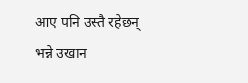आए पनि उस्तै रहेछन् भन्ने उखान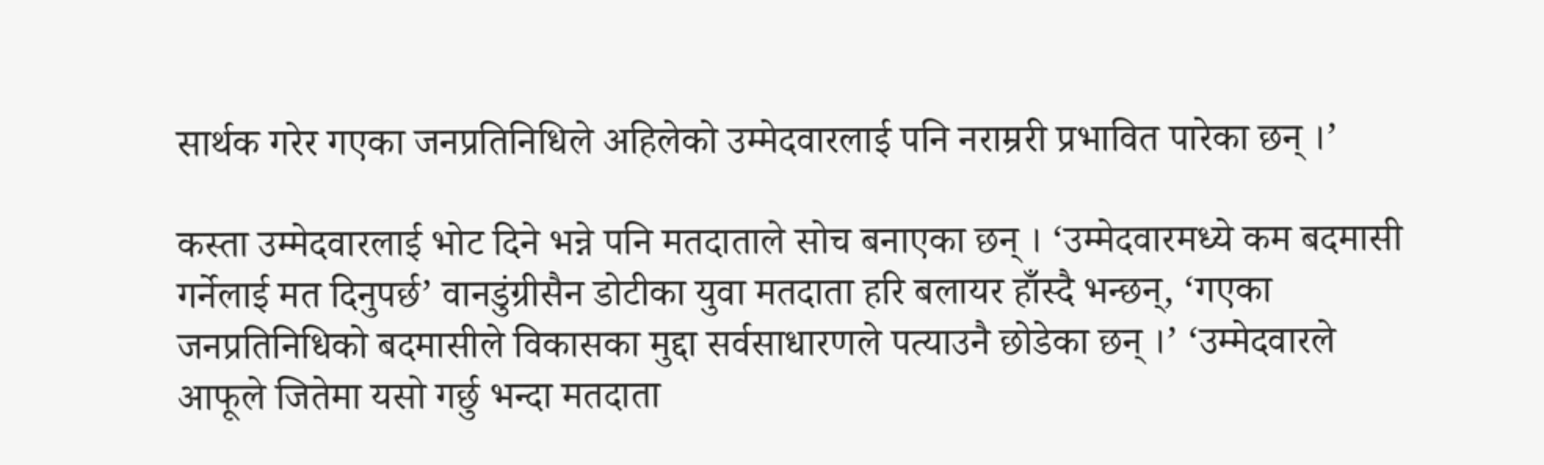सार्थक गरेर गएका जनप्रतिनिधिले अहिलेको उम्मेदवारलाई पनि नराम्ररी प्रभावित पारेका छन् ।’

कस्ता उम्मेदवारलाई भोट दिने भन्ने पनि मतदाताले सोच बनाएका छन् । ‘उम्मेदवारमध्ये कम बदमासी गर्नेलाई मत दिनुपर्छ’ वानडुंग्रीसैन डोटीका युवा मतदाता हरि बलायर हाँस्दै भन्छन्, ‘गएका जनप्रतिनिधिको बदमासीले विकासका मुद्दा सर्वसाधारणले पत्याउनै छोडेका छन् ।’ ‘उम्मेदवारले आफूले जितेमा यसो गर्छु भन्दा मतदाता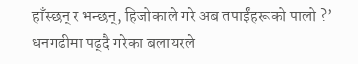हाँस्छन् र भन्छन्, हिजोकाले गरे अब तपाईंहरूको पालो ?’ धनगढीमा पढ्दै गरेका बलायरले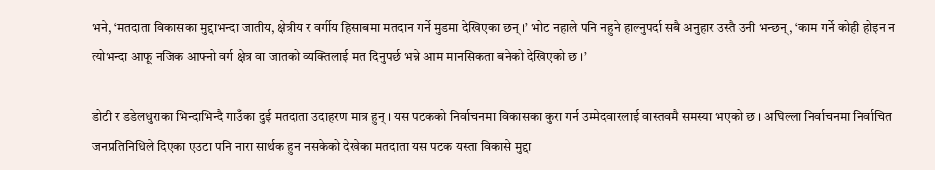भने, ‘मतदाता विकासका मुद्दाभन्दा जातीय, क्षेत्रीय र वर्गीय हिसाबमा मतदान गर्ने मुडमा देखिएका छन् ।’ भोट नहाले पनि नहुने हाल्नुपर्दा सबै अनुहार उस्तै उनी भन्छन्, ‘काम गर्ने कोही होइन न त्योभन्दा आफू नजिक आफ्नो वर्ग क्षेत्र वा जातको व्यक्तिलाई मत दिनुपर्छ भन्ने आम मानसिकता बनेको देखिएको छ ।’

डोटी र डडेलधुराका भिन्दाभिन्दै गाउँका दुई मतदाता उदाहरण मात्र हुन् । यस पटकको निर्वाचनमा विकासका कुरा गर्न उम्मेदवारलाई वास्तवमै समस्या भएको छ । अघिल्ला निर्वाचनमा निर्वाचित जनप्रतिनिधिले दिएका एउटा पनि नारा सार्थक हुन नसकेको देखेका मतदाता यस पटक यस्ता विकासे मुद्दा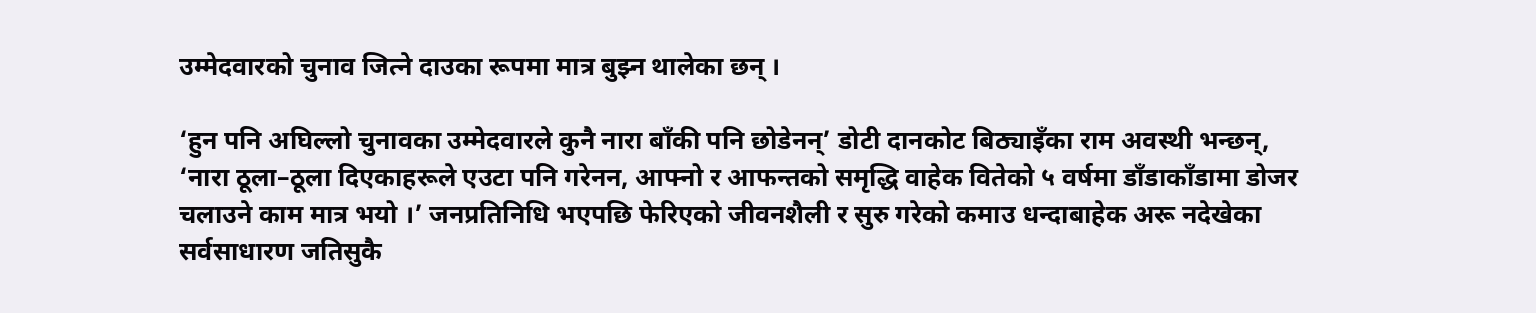उम्मेदवारको चुनाव जित्ने दाउका रूपमा मात्र बुझ्न थालेका छन् ।

‘हुन पनि अघिल्लो चुनावका उम्मेदवारले कुनै नारा बाँकी पनि छोडेनन्’ डोटी दानकोट बिठ्याइँका राम अवस्थी भन्छन्, ‘नारा ठूला–ठूला दिएकाहरूले एउटा पनि गरेनन, आफ्नो र आफन्तको समृद्धि वाहेक वितेको ५ वर्षमा डाँडाकाँडामा डोजर चलाउने काम मात्र भयो ।’ जनप्रतिनिधि भएपछि फेरिएको जीवनशैली र सुरु गरेको कमाउ धन्दाबाहेक अरू नदेखेका सर्वसाधारण जतिसुकै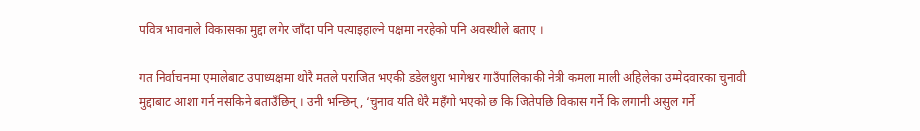पवित्र भावनाले विकासका मुद्दा लगेर जाँदा पनि पत्याइहाल्ने पक्षमा नरहेको पनि अवस्थीले बताए ।

गत निर्वाचनमा एमालेबाट उपाध्यक्षमा थोरै मतले पराजित भएकी डडेलधुरा भागेश्वर गाउँपालिकाकी नेत्री कमला माली अहिलेका उम्मेदवारका चुनावी मुद्दाबाट आशा गर्न नसकिने बताउँछिन् । उनी भन्छिन्, ‘चुनाव यति धेरै महँगो भएको छ कि जितेपछि विकास गर्ने कि लगानी असुल गर्ने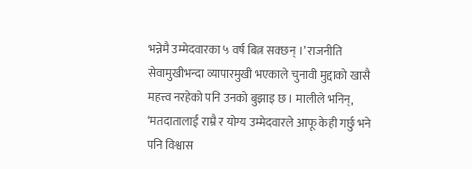भन्नेमै उम्मेदवारका ५ वर्ष बित्न सक्छन् ।’ राजनीति सेवामुखीभन्दा व्यापारमुखी भएकाले चुनावी मुद्दाको खासै महत्त्व नरहेको पनि उनको बुझाइ छ । मालीले भनिन्, ‘मतदातालाई राम्रै र योग्य उम्मेदवारले आफू केही गर्छु भने पनि विश्वास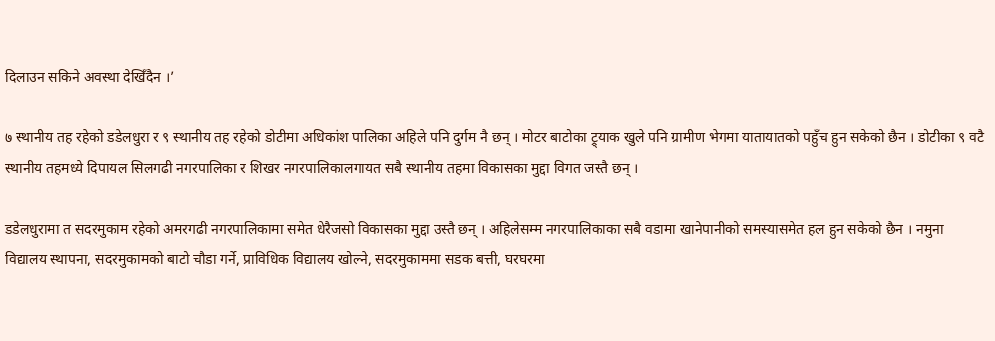दिलाउन सकिने अवस्था देखिँदैन ।’

७ स्थानीय तह रहेको डडेलधुरा र ९ स्थानीय तह रहेको डोटीमा अधिकांश पालिका अहिले पनि दुर्गम नै छन् । मोटर बाटोका ट्र्याक खुले पनि ग्रामीण भेगमा यातायातको पहुँच हुन सकेको छैन । डोटीका ९ वटै स्थानीय तहमध्ये दिपायल सिलगढी नगरपालिका र शिखर नगरपालिकालगायत सबै स्थानीय तहमा विकासका मुद्दा विगत जस्तै छन् ।

डडेलधुरामा त सदरमुकाम रहेको अमरगढी नगरपालिकामा समेत धेरैजसो विकासका मुद्दा उस्तै छन् । अहिलेसम्म नगरपालिकाका सबै वडामा खानेपानीको समस्यासमेत हल हुन सकेको छैन । नमुना विद्यालय स्थापना, सदरमुकामको बाटो चौडा गर्ने, प्राविधिक विद्यालय खोल्ने, सदरमुकाममा सडक बत्ती, घरघरमा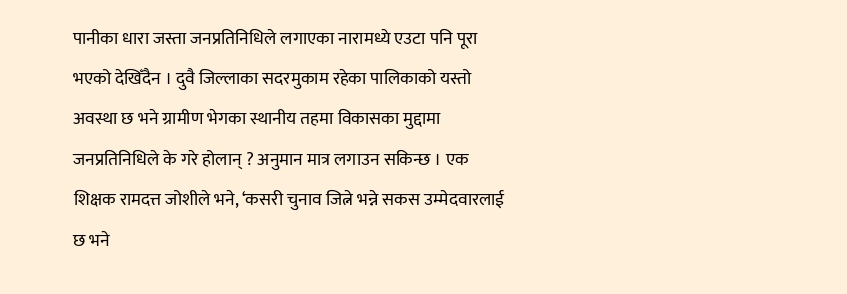पानीका धारा जस्ता जनप्रतिनिधिले लगाएका नारामध्ये एउटा पनि पूरा भएको देखिँदैन । दुवै जिल्लाका सदरमुकाम रहेका पालिकाको यस्तो अवस्था छ भने ग्रामीण भेगका स्थानीय तहमा विकासका मुद्दामा जनप्रतिनिधिले के गरे होलान् ? अनुमान मात्र लगाउन सकिन्छ । एक शिक्षक रामदत्त जोशीले भने, ‘कसरी चुनाव जित्ने भन्ने सकस उम्मेदवारलाई छ भने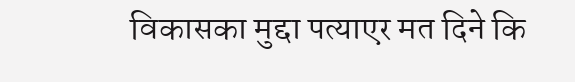विकासका मुद्दा पत्याएर मत दिने कि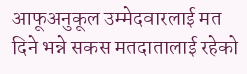आफूअनुकूल उम्मेदवारलाई मत दिने भन्ने सकस मतदातालाई रहेको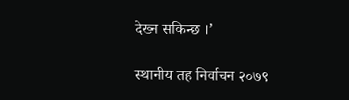देख्न सकिन्छ ।’

स्थानीय तह निर्वाचन २०७९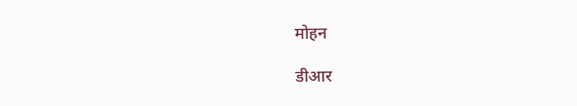मोहन

डीआर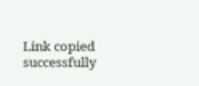Link copied successfully